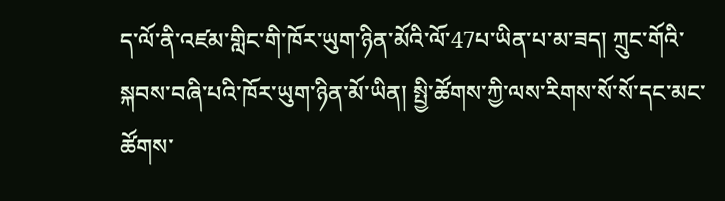ད་ལོ་ནི་འཛམ་གླིང་གི་ཁོར་ཡུག་ཉིན་མོའི་ལོ་47པ་ཡིན་པ་མ་ཟད། ཀྲུང་གོའི་སྐབས་བཞི་པའི་ཁོར་ཡུག་ཉིན་མོ་ཡིན། སྤྱི་ཚོགས་ཀྱི་ལས་རིགས་སོ་སོ་དང་མང་ཚོགས་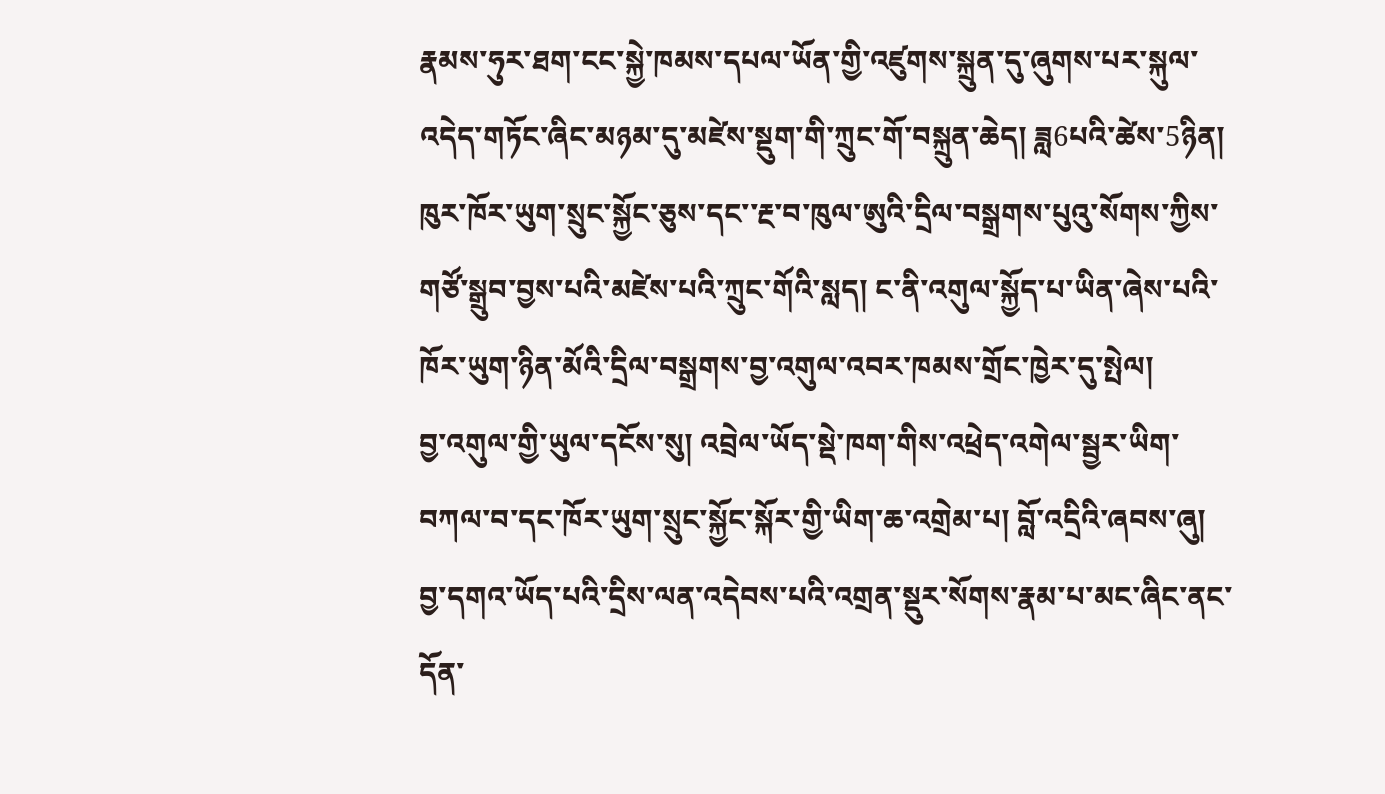རྣམས་ཧུར་ཐག་ངང་སྐྱེ་ཁམས་དཔལ་ཡོན་གྱི་འཛུགས་སྐྲུན་དུ་ཞུགས་པར་སྐུལ་འདེད་གཏོང་ཞིང་མཉམ་དུ་མཛེས་སྡུག་གི་ཀྲུང་གོ་བསྐྲུན་ཆེད། ཟླ6པའི་ཚེས་5ཉིན། ཁུར་ཁོར་ཡུག་སྲུང་སྐྱོང་ཅུས་དང་་རྔ་བ་ཁུལ་ཨུའི་དྲིལ་བསྒྲགས་པུའུ་སོགས་ཀྱིས་གཙོ་སྒྲུབ་བྱས་པའི་མཛེས་པའི་ཀྲུང་གོའི་སླད། ང་ནི་འགུལ་སྐྱོད་པ་ཡིན་ཞེས་པའི་ཁོར་ཡུག་ཉིན་མོའི་དྲིལ་བསྒྲགས་བྱ་འགུལ་འབར་ཁམས་གྲོང་ཁྱེར་དུ་སྤེལ།
བྱ་འགུལ་གྱི་ཡུལ་དངོས་སུ། འབྲེལ་ཡོད་སྡེ་ཁག་གིས་འཕྲེད་འགེལ་སྦྱར་ཡིག་བཀལ་བ་དང་ཁོར་ཡུག་སྲུང་སྐྱོང་སྐོར་གྱི་ཡིག་ཆ་འགྲེམ་པ། བློ་འདྲིའི་ཞབས་ཞུ། བྱ་དགའ་ཡོད་པའི་དྲིས་ལན་འདེབས་པའི་འགྲན་སྡུར་སོགས་རྣམ་པ་མང་ཞིང་ནང་དོན་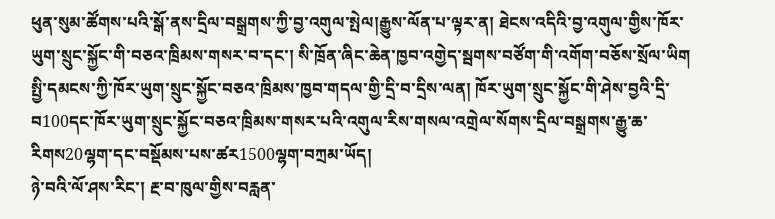ཕུན་སུམ་ཚོགས་པའི་སྒོ་ནས་དྲིལ་བསྒྲགས་ཀྱི་བྱ་འགུལ་སྤེལ།རྒྱུས་ལོན་པ་ལྟར་ན། ཐེངས་འདིའི་བྱ་འགུལ་གྱིས་ཁོར་ཡུག་སྲུང་སྐྱོང་གི་བཅའ་ཁྲིམས་གསར་བ་དང་། སི་ཁྲོན་ཞིང་ཆེན་ཁྱབ་འགྱེད་སྦགས་བཙོག་གི་འགོག་བཅོས་སྲོལ་ཡིག སྤྱི་དམངས་ཀྱི་ཁོར་ཡུག་སྲུང་སྐྱོང་བཅའ་ཁྲིམས་ཁྱབ་གདལ་གྱི་དྲི་བ་དྲིས་ལན། ཁོར་ཡུག་སྲུང་སྐྱོང་གི་ཤེས་བྱའི་དྲི་བ100དང་ཁོར་ཡུག་སྲུང་སྐྱོང་བཅའ་ཁྲིམས་གསར་པའི་འགུལ་རིས་གསལ་འགྲེལ་སོགས་དྲིལ་བསྒྲགས་རྒྱུ་ཆ་རིགས20ལྷག་དང་བསྡོམས་པས་ཚར1500ལྷག་བཀྲམ་ཡོད།
ཉེ་བའི་ལོ་ཤས་རིང་། རྔ་བ་ཁུལ་གྱིས་བརླན་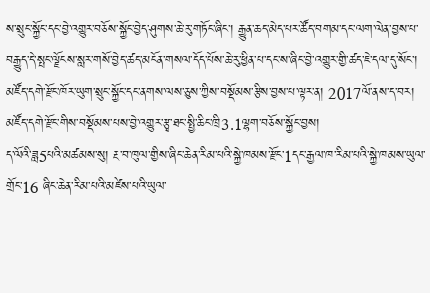ས་སྲུང་སྐྱོང་དང་བྱེ་འགྱུར་བཅོས་སྐྱོང་བྱེད་ཤུགས་ཆེ་རུ་གཏོང་ཞིང་། རྒྱུན་ཆད་མེད་པར་ཚོད་བགམ་དང་ལག་ལེན་བྱས་པ་བརྒྱུད་དེ་སྤང་ལྗོངས་སླར་གསོ་བྱེད་ཚད་མངོན་གསལ་དོད་པོས་ཆེ་རུ་ཕྱིན་པ་དང་ས་ཞིང་བྱེ་འགྱུར་གྱི་ཚད་ཇེ་དལ་དུ་སོང་། མཛོད་དགེ་རྫོང་ཁོར་ཡུག་སྲུང་སྐྱོང་དང་ནགས་ལས་ཅུས་ཀྱིས་བསྡོམས་རྩིས་བྱས་པ་ལྟར་ན། 2017ལོ་ནས་ད་བར། མཛོད་དགེ་རྫོང་གིས་བསྡོམས་པས་བྱེ་འགྱུར་རྩྭ་ཐང་སྤྱི་ཆིང་ཁྲི3.1ལྷག་བཅོས་སྐྱོང་བྱས།
ད་ལོའི་ཟླ5པའི་མཚམས་སུ། རྔ་བ་ཁུལ་གྱིས་ཞིང་ཆེན་རིམ་པའི་སྐྱེ་ཁམས་རྫོང་1དང་རྒྱལ་ཁ་རིམ་པའི་སྐྱེ་ཁམས་ཡུལ་གྲོང་16 ཞིང་ཆེན་རིམ་པའི་མཛེས་པའི་ཡུལ་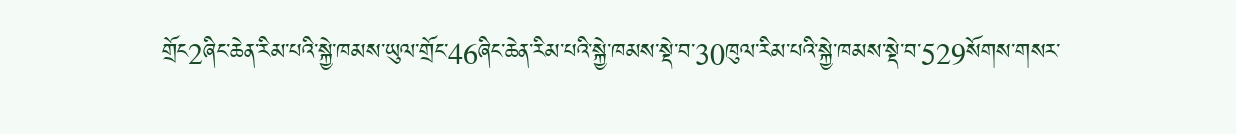གྲོང2ཞིང་ཆེན་རིམ་པའི་སྐྱེ་ཁམས་ཡུལ་གྲོང་46ཞིང་ཆེན་རིམ་པའི་སྐྱེ་ཁམས་སྡེ་བ་30ཁུལ་རིམ་པའི་སྐྱེ་ཁམས་སྡེ་བ་529སོགས་གསར་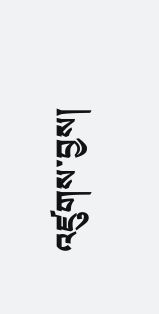འཛུགས་བྱས།